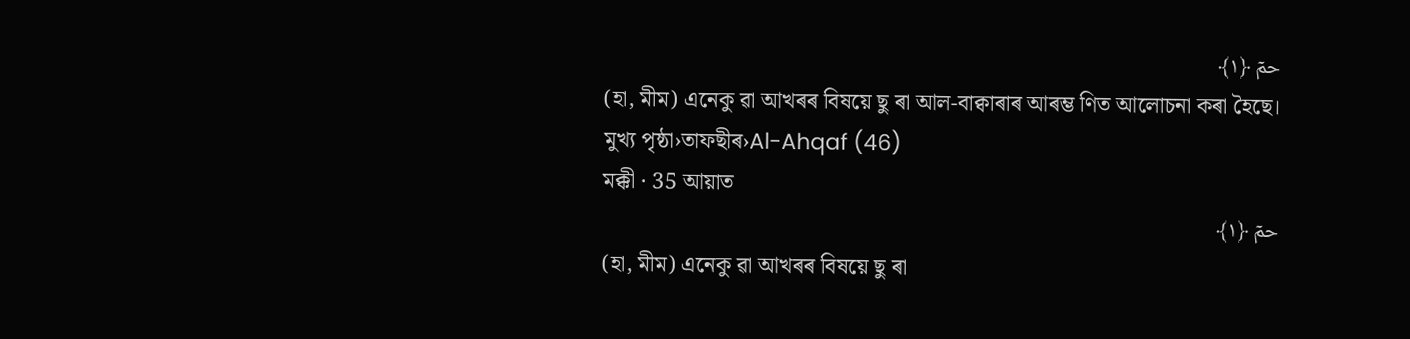حمٓ ﴿١﴾
(হা, মীম) এনেকু ৱা আখৰৰ বিষয়ে ছু ৰা আল-বাক্বাৰাৰ আৰম্ভ ণিত আলোচনা কৰা হৈছে।
মুখ্য পৃষ্ঠা›তাফছীৰ›Al-Ahqaf (46)
মক্কী · 35 আয়াত
حمٓ ﴿١﴾
(হা, মীম) এনেকু ৱা আখৰৰ বিষয়ে ছু ৰা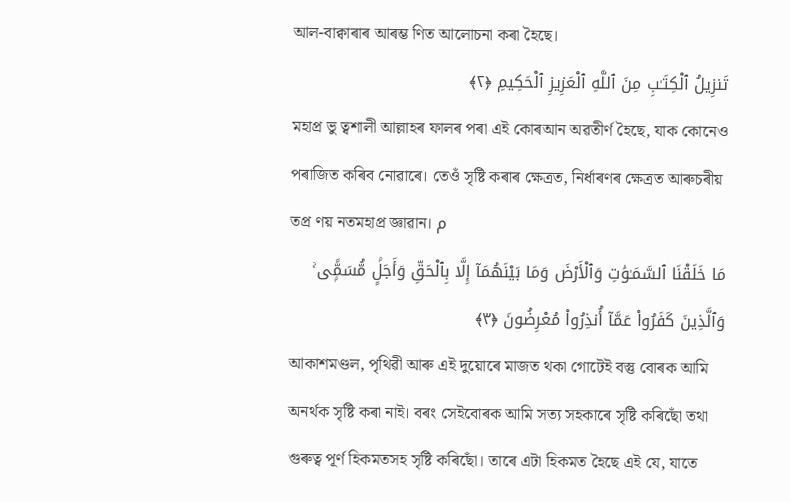আল-বাক্বাৰাৰ আৰম্ভ ণিত আলোচনা কৰা হৈছে।
تَنزِيلُ ٱلْكِتَـٰبِ مِنَ ٱللَّهِ ٱلْعَزِيزِ ٱلْحَكِيمِ ﴿٢﴾
মহাপ্ৰ ভু ত্বশালী আল্লাহৰ ফালৰ পৰা এই কোৰআন অৱতীৰ্ণ হৈছে, যাক কোনেও পৰাজিত কৰিব নোৱাৰে। তেওঁ সৃষ্টি কৰাৰ ক্ষেত্ৰত, নিৰ্ধাৰণৰ ক্ষেত্ৰত আৰুচৰীয় তপ্ৰ ণয় নতমহাপ্ৰ জ্ঞাৱান। م
مَا خَلَقْنَا ٱلسَّمَـٰوَٰتِ وَٱلْأَرْضَ وَمَا بَيْنَهُمَآ إِلَّا بِٱلْحَقِّ وَأَجَلٍۢ مُّسَمًّۭى ۚ وَٱلَّذِينَ كَفَرُوا۟ عَمَّآ أُنذِرُوا۟ مُعْرِضُونَ ﴿٣﴾
আকাশমণ্ডল, পৃথিৱী আৰু এই দুয়োৰে মাজত থকা গোটেই বস্তু বোৰক আমি অনৰ্থক সৃষ্টি কৰা নাই। বৰং সেইবোৰক আমি সত্য সহকাৰে সৃষ্টি কৰিছোঁ তথা গুৰুত্ব পূৰ্ণ হিকমতসহ সৃষ্টি কৰিছোঁ। তাৰে এটা হিকমত হৈছে এই যে, যাতে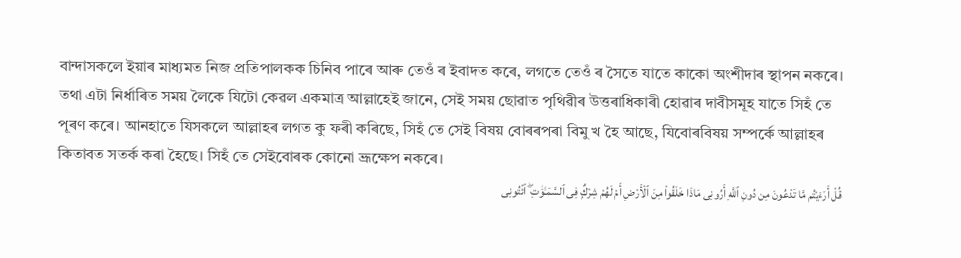বান্দাসকলে ইয়াৰ মাধ্যমত নিজ প্ৰতিপালকক চিনিব পাৰে আৰু তেওঁ ৰ ইবাদত কৰে, লগতে তেওঁ ৰ সৈতে যাতে কাকো অংশীদাৰ স্থাপন নকৰে। তথা এটা নিৰ্ধাৰিত সময় লৈকে যিটো কেৱল একমাত্ৰ আল্লাহেই জানে, সেই সময় ছোৱাত পৃথিৱীৰ উত্তৰাধিকাৰী হোৱাৰ দাবীসমূহ যাতে সিহঁ তে পূৰণ কৰে। আনহাতে যিসকলে আল্লাহৰ লগত কু ফৰী কৰিছে, সিহঁ তে সেই বিষয় বোৰৰপৰা বিমু খ হৈ আছে, যিবোৰবিষয় সম্পৰ্কে আল্লাহৰ কিতাবত সতৰ্ক কৰা হৈছে। সিহঁ তে সেইবোৰক কোনো ভ্ৰূক্ষেপ নকৰে।
قُلْ أَرَءَيْتُم مَّا تَدْعُونَ مِن دُونِ ٱللَّهِ أَرُونِى مَاذَا خَلَقُوا۟ مِنَ ٱلْأَرْضِ أَمْ لَهُمْ شِرْكٌۭ فِى ٱلسَّمَـٰوَٰتِ ۖ ٱئْتُونِى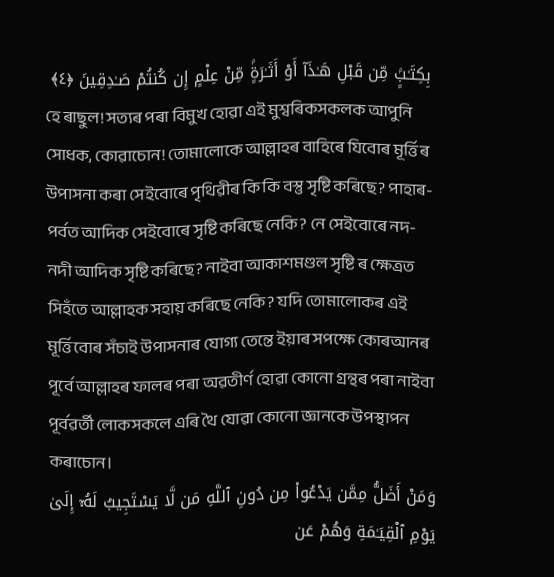بِكِتَـٰبٍۢ مِّن قَبْلِ هَـٰذَآ أَوْ أَثَـٰرَةٍۢ مِّنْ عِلْمٍ إِن كُنتُمْ صَـٰدِقِينَ ﴿٤﴾
হে ৰাছুল! সত্যৰ পৰা বিমুখ হোৱা এই মুশ্বৰিকসকলক আপুনি সোধক, কোৱাচোন! তোমালোকে আল্লাহৰ বাহিৰে যিবোৰ মূৰ্ত্তিৰ উপাসনা কৰা সেইবোৰে পৃথিৱীৰ কি কি বস্তু সৃষ্টি কৰিছে? পাহাৰ-পৰ্বত আদিক সেইবোৰে সৃষ্টি কৰিছে নেকি? নে সেইবোৰে নদ-নদী আদিক সৃষ্টি কৰিছে? নাইবা আকাশমণ্ডল সৃষ্টি ৰ ক্ষেত্ৰত সিহঁতে আল্লাহক সহায় কৰিছে নেকি? যদি তোমালোকৰ এই মূৰ্ত্তিবোৰ সঁচাই উপাসনাৰ যোগ্য তেন্তে ইয়াৰ সপক্ষে কোৰআনৰ পূৰ্বে আল্লাহৰ ফালৰ পৰা অৱতীৰ্ণ হোৱা কোনো গ্ৰন্থৰ পৰা নাইবা পূৰ্বৱৰ্তী লোকসকলে এৰি থৈ যোৱা কোনো জ্ঞানকে উপস্থাপন কৰাচোন।
وَمَنْ أَضَلُّ مِمَّن يَدْعُوا۟ مِن دُونِ ٱللَّهِ مَن لَّا يَسْتَجِيبُ لَهُۥٓ إِلَىٰ يَوْمِ ٱلْقِيَـٰمَةِ وَهُمْ عَن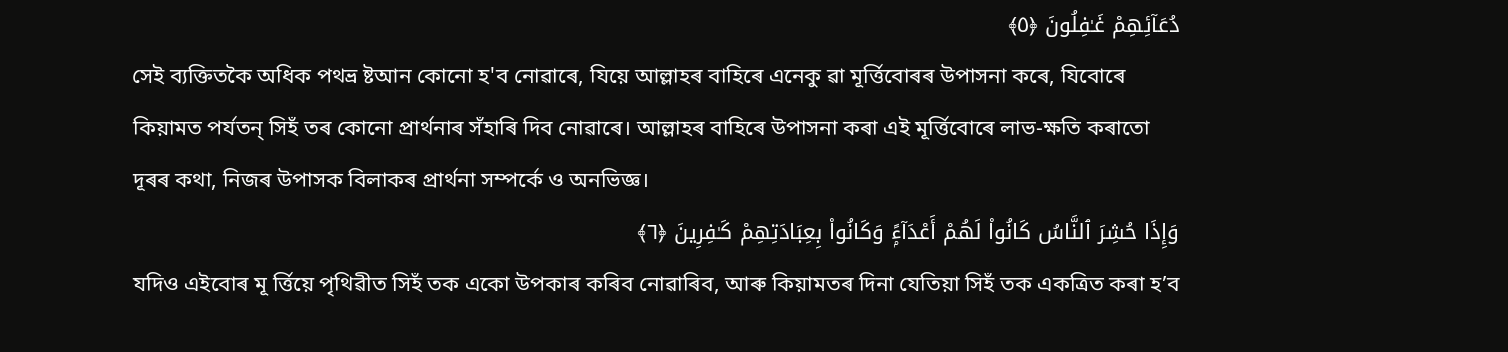دُعَآئِهِمْ غَـٰفِلُونَ ﴿٥﴾
সেই ব্যক্তিতকৈ অধিক পথভ্ৰ ষ্টআন কোনো হ'ব নোৱাৰে, যিয়ে আল্লাহৰ বাহিৰে এনেকু ৱা মূৰ্ত্তিবোৰৰ উপাসনা কৰে, যিবোৰে কিয়ামত পৰ্যতন্ সিহঁ তৰ কোনো প্ৰাৰ্থনাৰ সঁহাৰি দিব নোৱাৰে। আল্লাহৰ বাহিৰে উপাসনা কৰা এই মূৰ্ত্তিবোৰে লাভ-ক্ষতি কৰাতো দূৰৰ কথা, নিজৰ উপাসক বিলাকৰ প্ৰাৰ্থনা সম্পৰ্কে ও অনভিজ্ঞ।
وَإِذَا حُشِرَ ٱلنَّاسُ كَانُوا۟ لَهُمْ أَعْدَآءًۭ وَكَانُوا۟ بِعِبَادَتِهِمْ كَـٰفِرِينَ ﴿٦﴾
যদিও এইবোৰ মূ ৰ্ত্তিয়ে পৃথিৱীত সিহঁ তক একো উপকাৰ কৰিব নোৱাৰিব, আৰু কিয়ামতৰ দিনা যেতিয়া সিহঁ তক একত্ৰিত কৰা হ’ব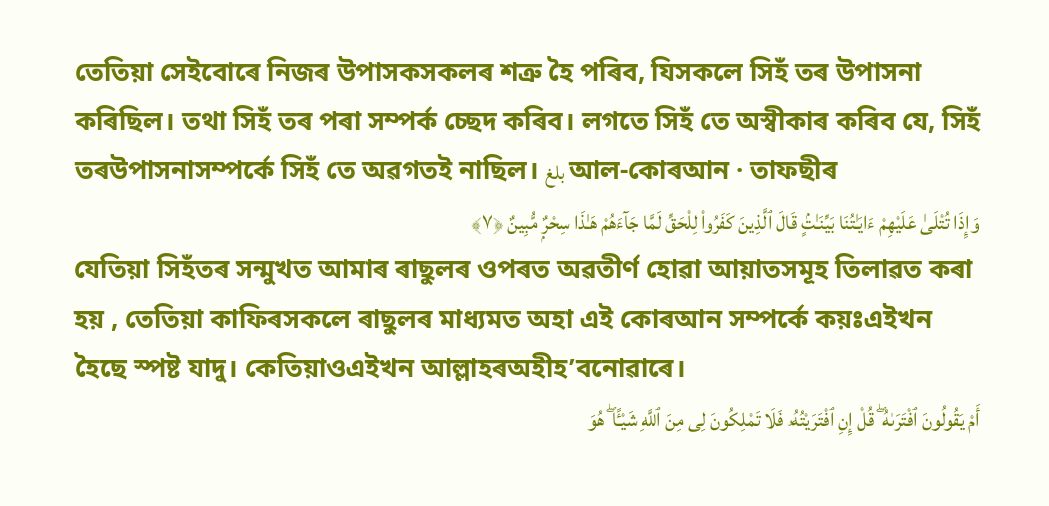তেতিয়া সেইবোৰে নিজৰ উপাসকসকলৰ শত্ৰু হৈ পৰিব, যিসকলে সিহঁ তৰ উপাসনা কৰিছিল। তথা সিহঁ তৰ পৰা সম্পৰ্ক চ্ছেদ কৰিব। লগতে সিহঁ তে অস্বীকাৰ কৰিব যে, সিহঁ তৰউপাসনাসম্পৰ্কে সিহঁ তে অৱগতই নাছিল। بلغ আল-কোৰআন · তাফছীৰ
وَإِذَا تُتْلَىٰ عَلَيْهِمْ ءَايَـٰتُنَا بَيِّنَـٰتٍۢ قَالَ ٱلَّذِينَ كَفَرُوا۟ لِلْحَقِّ لَمَّا جَآءَهُمْ هَـٰذَا سِحْرٌۭ مُّبِينٌ ﴿٧﴾
যেতিয়া সিহঁতৰ সন্মুখত আমাৰ ৰাছুলৰ ওপৰত অৱতীৰ্ণ হোৱা আয়াতসমূহ তিলাৱত কৰা হয় , তেতিয়া কাফিৰসকলে ৰাছুলৰ মাধ্যমত অহা এই কোৰআন সম্পৰ্কে কয়ঃএইখন হৈছে স্পষ্ট যাদু। কেতিয়াওএইখন আল্লাহৰঅহীহ’বনোৱাৰে।
أَمْ يَقُولُونَ ٱفْتَرَىٰهُ ۖ قُلْ إِنِ ٱفْتَرَيْتُهُۥ فَلَا تَمْلِكُونَ لِى مِنَ ٱللَّهِ شَيْـًٔا ۖ هُوَ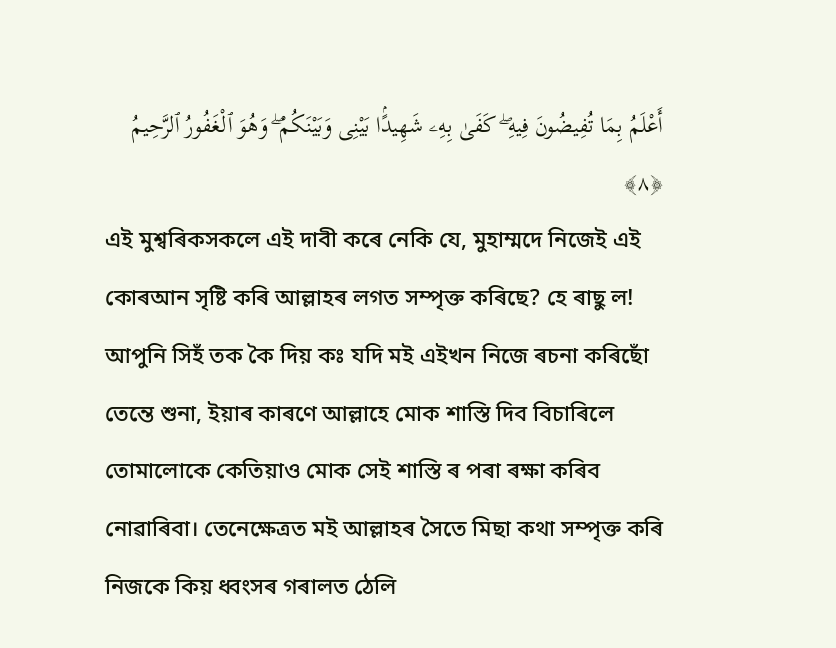أَعْلَمُ بِمَا تُفِيضُونَ فِيهِ ۖ كَفَىٰ بِهِۦ شَهِيدًۢا بَيْنِى وَبَيْنَكُمْ ۖ وَهُوَ ٱلْغَفُورُ ٱلرَّحِيمُ ﴿٨﴾
এই মুশ্বৰিকসকলে এই দাবী কৰে নেকি যে, মুহাম্মদে নিজেই এই কোৰআন সৃষ্টি কৰি আল্লাহৰ লগত সম্পৃক্ত কৰিছে? হে ৰাছু ল! আপুনি সিহঁ তক কৈ দিয় কঃ যদি মই এইখন নিজে ৰচনা কৰিছোঁ তেন্তে শুনা, ইয়াৰ কাৰণে আল্লাহে মোক শাস্তি দিব বিচাৰিলে তোমালোকে কেতিয়াও মোক সেই শাস্তি ৰ পৰা ৰক্ষা কৰিব নোৱাৰিবা। তেনেক্ষেত্ৰত মই আল্লাহৰ সৈতে মিছা কথা সম্পৃক্ত কৰি নিজকে কিয় ধ্বংসৰ গৰালত ঠেলি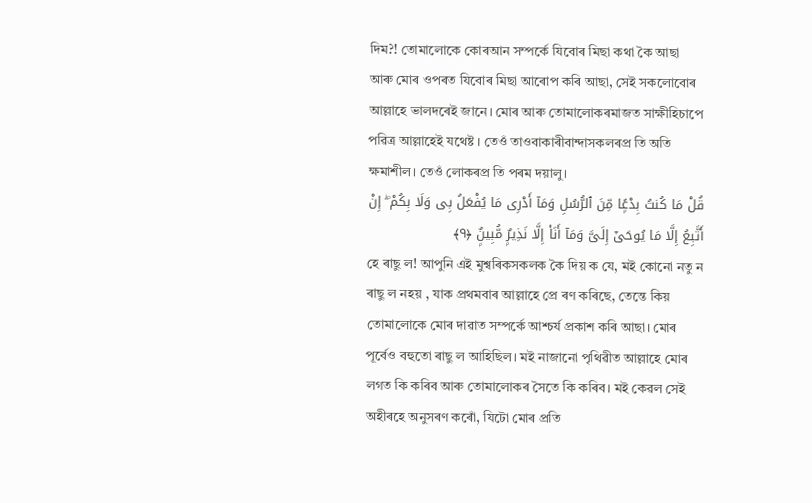দিম?! তোমালোকে কোৰআন সম্পৰ্কে যিবোৰ মিছা কথা কৈ আছা আৰু মোৰ ওপৰত যিবোৰ মিছা আৰোপ কৰি আছা, সেই সকলোবোৰ আল্লাহে ভালদৰেই জানে। মোৰ আৰু তোমালোকৰমাজত সাক্ষীহিচাপে পৱিত্ৰ আল্লাহেই যথেষ্ট । তেওঁ তাওবাকাৰীবান্দাসকলৰপ্ৰ তি অতি ক্ষমাশীল। তেওঁ লোকৰপ্ৰ তি পৰম দয়ালু।
قُلْ مَا كُنتُ بِدْعًۭا مِّنَ ٱلرُّسُلِ وَمَآ أَدْرِى مَا يُفْعَلُ بِى وَلَا بِكُمْ ۖ إِنْ أَتَّبِعُ إِلَّا مَا يُوحَىٰٓ إِلَىَّ وَمَآ أَنَا۠ إِلَّا نَذِيرٌۭ مُّبِينٌۭ ﴿٩﴾
হে ৰাছু ল! আপুনি এই মুশ্বৰিকসকলক কৈ দিয় ক যে, মই কোনো নতু ন ৰাছু ল নহয় , যাক প্ৰথমবাৰ আল্লাহে প্ৰে ৰণ কৰিছে, তেন্তে কিয় তোমালোকে মোৰ দাৱাত সম্পৰ্কে আশ্চৰ্য প্ৰকাশ কৰি আছা। মোৰ পূৰ্বেও বহুতো ৰাছু ল আহিছিল। মই নাজানো পৃথিৱীত আল্লাহে মোৰ লগত কি কৰিব আৰু তোমালোকৰ সৈতে কি কৰিব। মই কেৱল সেই অহীৰহে অনুসৰণ কৰোঁ, যিটো মোৰ প্ৰতি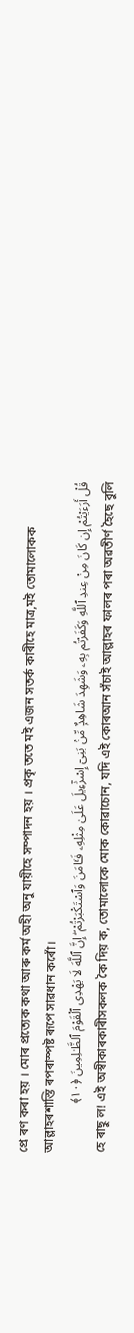প্ৰে ৰণ কৰা হয় । মোৰ প্ৰত্যেক কথা আৰু কৰ্ম অহী অনু যায়ীহে সম্পাদন হয় । প্ৰকৃ ততে মই এজন সতৰ্ক কাৰীহে মাত্ৰ,মই তোমালোকক আল্লাহৰশাস্তি ৰপৰাস্পষ্ট ৰূপে সাৱধান কৰোঁ।
قُلْ أَرَءَيْتُمْ إِن كَانَ مِنْ عِندِ ٱللَّهِ وَكَفَرْتُم بِهِۦ وَشَهِدَ شَاهِدٌۭ مِّنۢ بَنِىٓ إِسْرَٰٓءِيلَ عَلَىٰ مِثْلِهِۦ فَـَٔامَنَ وَٱسْتَكْبَرْتُمْ ۖ إِنَّ ٱللَّهَ لَا يَهْدِى ٱلْقَوْمَ ٱلظَّـٰلِمِينَ ﴿١٠﴾
হে ৰাছু ল! এই অস্বীকাৰকাৰীসকলক কৈ দিয় ক, তোমালোকে মোক কোৱাচোন, যদি এই কোৰআন সঁচাই আল্লাহৰ ফালৰ পৰা অৱতীৰ্ণ হৈছে বুলি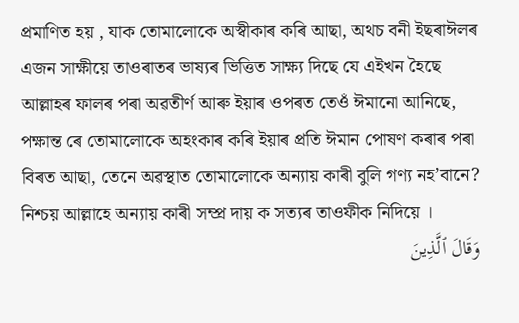প্ৰমাণিত হয় , যাক তোমালোকে অস্বীকাৰ কৰি আছা, অথচ বনী ইছৰাঈলৰ এজন সাক্ষীয়ে তাওৰাতৰ ভাষ্যৰ ভিত্তিত সাক্ষ্য দিছে যে এইখন হৈছে আল্লাহৰ ফালৰ পৰা অৱতীৰ্ণ আৰু ইয়াৰ ওপৰত তেওঁ ঈমানো আনিছে, পক্ষান্ত ৰে তোমালোকে অহংকাৰ কৰি ইয়াৰ প্ৰতি ঈমান পোষণ কৰাৰ পৰা বিৰত আছা, তেনে অৱস্থাত তোমালোকে অন্যায় কাৰী বুলি গণ্য নহ’বানে? নিশ্চয় আল্লাহে অন্যায় কাৰী সম্প্ৰ দায় ক সত্যৰ তাওফীক নিদিয়ে ।
وَقَالَ ٱلَّذِينَ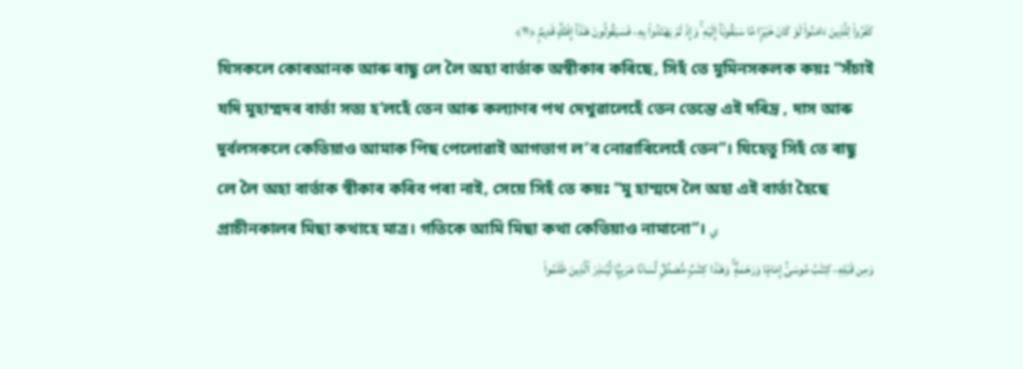كَفَرُوا۟ لِلَّذِينَ ءَامَنُوا۟ لَوْ كَانَ خَيْرًۭا مَّا سَبَقُونَآ إِلَيْهِ ۚ وَإِذْ لَمْ يَهْتَدُوا۟ بِهِۦ فَسَيَقُولُونَ هَـٰذَآ إِفْكٌۭ قَدِيمٌۭ ﴿١١﴾
যিসকলে কোৰআনক আৰু ৰাছু লে লৈ অহা বাৰ্তাক অস্বীকাৰ কৰিছে, সিহঁ তে মুমিনসকলক কয়ঃ “সঁচাই যদি মুহাম্মদৰ বাৰ্তা সত্য হ’লহেঁ তেন আৰু কল্যাণৰ পথ দেখুৱালেহেঁ তেন তেন্তে এই দৰিদ্ৰ , দাস আৰু দুৰ্বলসকলে কেতিয়াও আমাক পিছ পেলোৱাই আগভাগ ল’ব নোৱাৰিলেহেঁ তেন”। যিহেতু সিহঁ তে ৰাছু লে লৈ অহা বাৰ্তাক স্বীকাৰ কৰিব পৰা নাই, সেয়ে সিহঁ তে কয়ঃ “মু হাম্মদে লৈ অহা এই বাৰ্তা হৈছে প্ৰাচীনকালৰ মিছা কথাহে মাত্ৰ। গতিকে আমি মিছা কথা কেতিয়াও নামানো”। ي
وَمِن قَبْلِهِۦ كِتَـٰبُ مُوسَىٰٓ إِمَامًۭا وَرَحْمَةًۭ ۚ وَهَـٰذَا كِتَـٰبٌۭ مُّصَدِّقٌۭ لِّسَانًا عَرَبِيًّۭا لِّيُنذِرَ ٱلَّذِينَ ظَلَمُوا۟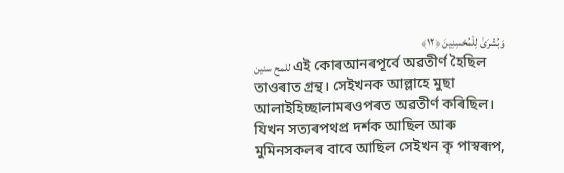وَبُشْرَىٰ لِلْمُحْسِنِينَ ﴿١٢﴾
للمح سنين এই কোৰআনৰপূৰ্বে অৱতীৰ্ণ হৈছিল তাওৰাত গ্ৰন্থ। সেইখনক আল্লাহে মুছা আলাইহিচ্ছালামৰওপৰত অৱতীৰ্ণ কৰিছিল। যিখন সত্যৰপথপ্ৰ দৰ্শক আছিল আৰু মুমিনসকলৰ বাবে আছিল সেইখন কৃ পাস্বৰূপ,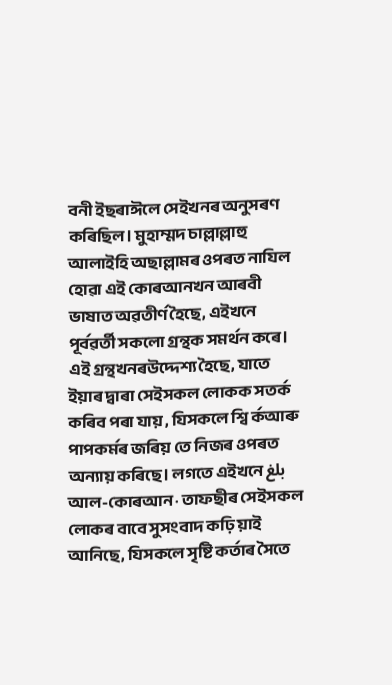বনী ইছৰাঈলে সেইখনৰ অনুসৰণ কৰিছিল। মুহাম্মদ চাল্লাল্লাহু আলাইহি অছাল্লামৰ ওপৰত নাযিল হোৱা এই কোৰআনখন আৰবী ভাষাত অৱতীৰ্ণ হৈছে, এইখনে পূৰ্বৱৰ্তী সকলো গ্ৰন্থক সমৰ্থন কৰে। এই গ্ৰন্থখনৰউদ্দেশ্য হৈছে, যাতে ইয়াৰ দ্বাৰা সেইসকল লোকক সতৰ্ক কৰিব পৰা যায় , যিসকলে শ্বি ৰ্কআৰু পাপকৰ্মৰ জৰিয় তে নিজৰ ওপৰত অন্যায় কৰিছে। লগতে এইখনে بلغ আল-কোৰআন · তাফছীৰ সেইসকল লোকৰ বাবে সুসংবাদ কঢ়ি য়াই আনিছে, যিসকলে সৃষ্টি কৰ্তাৰ সৈতে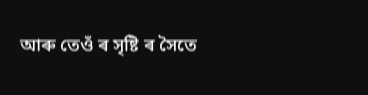আৰু তেওঁ ৰ সৃষ্টি ৰ সৈতে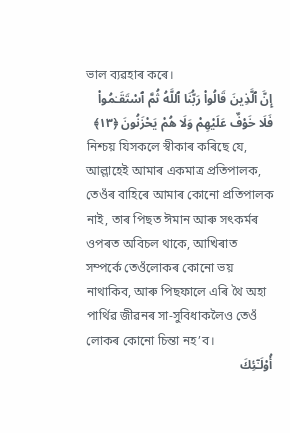ভাল ব্যৱহাৰ কৰে।
إِنَّ ٱلَّذِينَ قَالُوا۟ رَبُّنَا ٱللَّهُ ثُمَّ ٱسْتَقَـٰمُوا۟ فَلَا خَوْفٌ عَلَيْهِمْ وَلَا هُمْ يَحْزَنُونَ ﴿١٣﴾
নিশ্চয় যিসকলে স্বীকাৰ কৰিছে যে, আল্লাহেই আমাৰ একমাত্ৰ প্ৰতিপালক, তেওঁৰ বাহিৰে আমাৰ কোনো প্ৰতিপালক নাই, তাৰ পিছত ঈমান আৰু সৎকৰ্মৰ ওপৰত অবিচল থাকে, আখিৰাত সম্পৰ্কে তেওঁলোকৰ কোনো ভয় নাথাকিব, আৰু পিছফালে এৰি থৈ অহা পাৰ্থিৱ জীৱনৰ সা-সুবিধাকলৈও তেওঁ লোকৰ কোনো চিন্তা নহ’ব।
أُو۟لَـٰٓئِكَ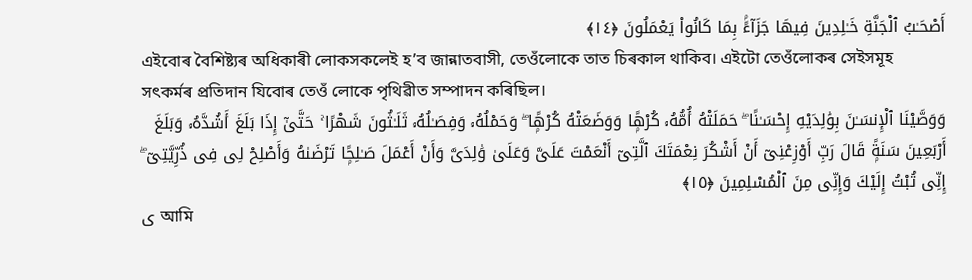أَصْحَـٰبُ ٱلْجَنَّةِ خَـٰلِدِينَ فِيهَا جَزَآءًۢ بِمَا كَانُوا۟ يَعْمَلُونَ ﴿١٤﴾
এইবোৰ বৈশিষ্ট্যৰ অধিকাৰী লোকসকলেই হ’ব জান্নাতবাসী, তেওঁলোকে তাত চিৰকাল থাকিব। এইটো তেওঁলোকৰ সেইসমূহ সৎকৰ্মৰ প্ৰতিদান যিবোৰ তেওঁ লোকে পৃথিৱীত সম্পাদন কৰিছিল।
وَوَصَّيْنَا ٱلْإِنسَـٰنَ بِوَٰلِدَيْهِ إِحْسَـٰنًا ۖ حَمَلَتْهُ أُمُّهُۥ كُرْهًۭا وَوَضَعَتْهُ كُرْهًۭا ۖ وَحَمْلُهُۥ وَفِصَـٰلُهُۥ ثَلَـٰثُونَ شَهْرًا ۚ حَتَّىٰٓ إِذَا بَلَغَ أَشُدَّهُۥ وَبَلَغَ أَرْبَعِينَ سَنَةًۭ قَالَ رَبِّ أَوْزِعْنِىٓ أَنْ أَشْكُرَ نِعْمَتَكَ ٱلَّتِىٓ أَنْعَمْتَ عَلَىَّ وَعَلَىٰ وَٰلِدَىَّ وَأَنْ أَعْمَلَ صَـٰلِحًۭا تَرْضَىٰهُ وَأَصْلِحْ لِى فِى ذُرِّيَّتِىٓ ۖ إِنِّى تُبْتُ إِلَيْكَ وَإِنِّى مِنَ ٱلْمُسْلِمِينَ ﴿١٥﴾
ى আমি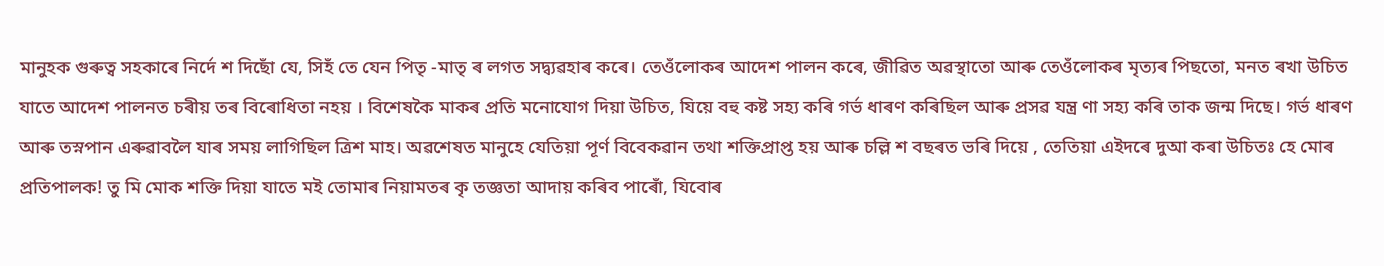মানুহক গুৰুত্ব সহকাৰে নিৰ্দে শ দিছোঁ যে, সিহঁ তে যেন পিতৃ -মাতৃ ৰ লগত সদ্ব্যৱহাৰ কৰে। তেওঁলোকৰ আদেশ পালন কৰে, জীৱিত অৱস্থাতো আৰু তেওঁলোকৰ মৃত্যৰ পিছতো, মনত ৰখা উচিত যাতে আদেশ পালনত চৰীয় তৰ বিৰোধিতা নহয় । বিশেষকৈ মাকৰ প্ৰতি মনোযোগ দিয়া উচিত, যিয়ে বহু কষ্ট সহ্য কৰি গৰ্ভ ধাৰণ কৰিছিল আৰু প্ৰসৱ যন্ত্ৰ ণা সহ্য কৰি তাক জন্ম দিছে। গৰ্ভ ধাৰণ আৰু তস্নপান এৰুৱাবলৈ যাৰ সময় লাগিছিল ত্ৰিশ মাহ। অৱশেষত মানুহে যেতিয়া পূৰ্ণ বিবেকৱান তথা শক্তিপ্ৰাপ্ত হয় আৰু চল্লি শ বছৰত ভৰি দিয়ে , তেতিয়া এইদৰে দুআ কৰা উচিতঃ হে মোৰ প্ৰতিপালক! তু মি মোক শক্তি দিয়া যাতে মই তোমাৰ নিয়ামতৰ কৃ তজ্ঞতা আদায় কৰিব পাৰোঁ, যিবোৰ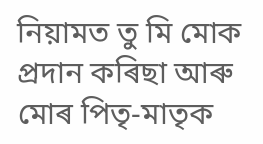নিয়ামত তু মি মোক প্ৰদান কৰিছা আৰু মোৰ পিতৃ-মাতৃক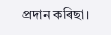প্ৰদান কৰিছা।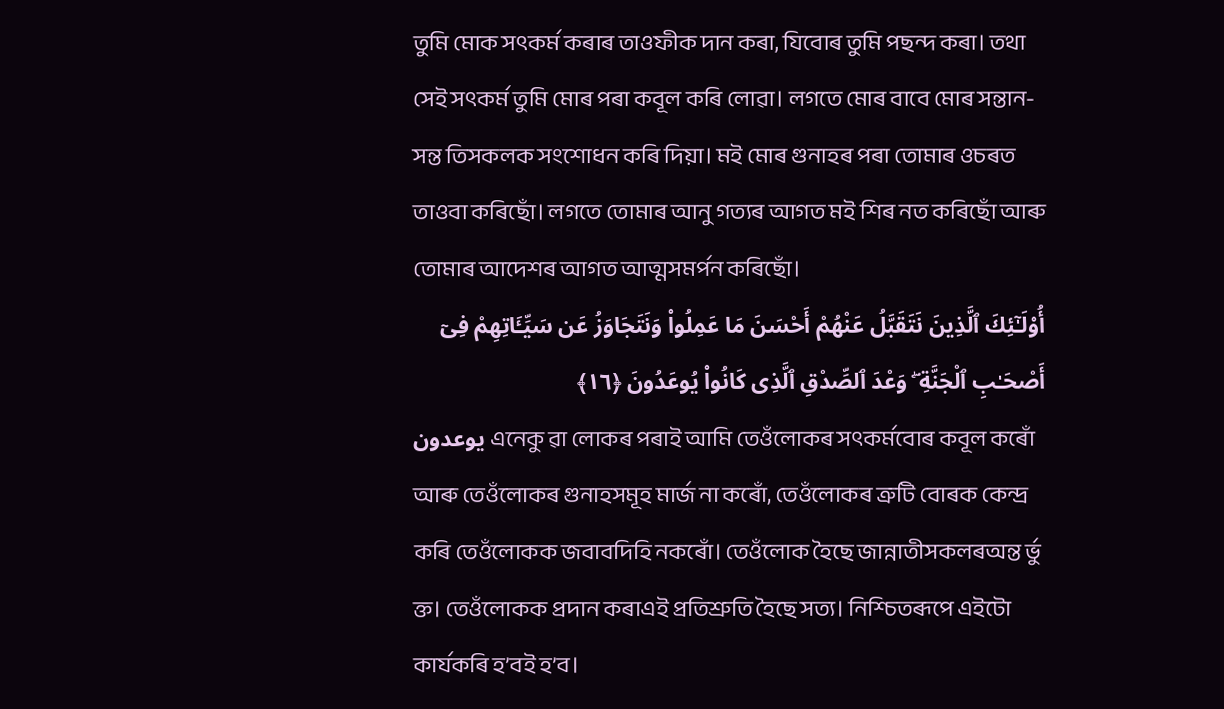তুমি মোক সৎকৰ্ম কৰাৰ তাওফীক দান কৰা, যিবোৰ তুমি পছন্দ কৰা। তথা সেই সৎকৰ্ম তুমি মোৰ পৰা কবূল কৰি লোৱা। লগতে মোৰ বাবে মোৰ সন্তান-সন্ত তিসকলক সংশোধন কৰি দিয়া। মই মোৰ গুনাহৰ পৰা তোমাৰ ওচৰত তাওবা কৰিছোঁ। লগতে তোমাৰ আনু গত্যৰ আগত মই শিৰ নত কৰিছোঁ আৰু তোমাৰ আদেশৰ আগত আত্মসমৰ্পন কৰিছোঁ।
أُو۟لَـٰٓئِكَ ٱلَّذِينَ نَتَقَبَّلُ عَنْهُمْ أَحْسَنَ مَا عَمِلُوا۟ وَنَتَجَاوَزُ عَن سَيِّـَٔاتِهِمْ فِىٓ أَصْحَـٰبِ ٱلْجَنَّةِ ۖ وَعْدَ ٱلصِّدْقِ ٱلَّذِى كَانُوا۟ يُوعَدُونَ ﴿١٦﴾
يوعدون এনেকু ৱা লোকৰ পৰাই আমি তেওঁলোকৰ সৎকৰ্মবোৰ কবূল কৰোঁ আৰু তেওঁলোকৰ গুনাহসমূহ মাৰ্জ না কৰোঁ, তেওঁলোকৰ ত্ৰুটি বোৰক কেন্দ্ৰ কৰি তেওঁলোকক জবাবদিহি নকৰোঁ। তেওঁলোক হৈছে জান্নাতীসকলৰঅন্ত ৰ্ভু ক্ত। তেওঁলোকক প্ৰদান কৰাএই প্ৰতিশ্ৰুতি হৈছে সত্য। নিশ্চিতৰূপে এইটো কাৰ্যকৰি হ’বই হ’ব।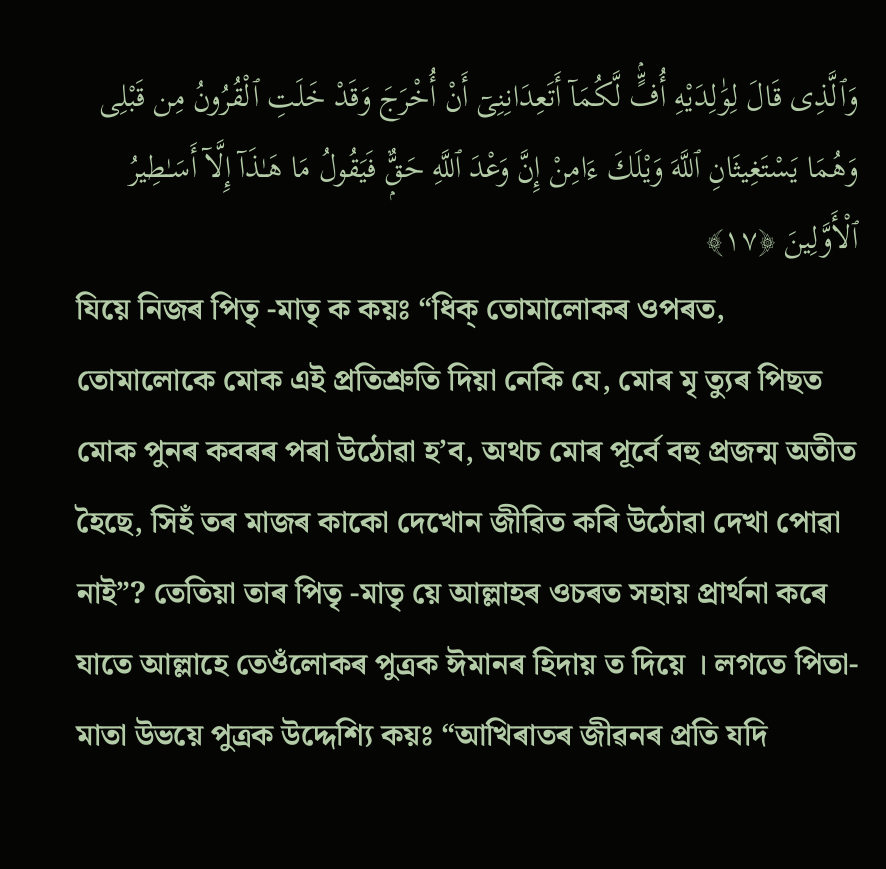وَٱلَّذِى قَالَ لِوَٰلِدَيْهِ أُفٍّۢ لَّكُمَآ أَتَعِدَانِنِىٓ أَنْ أُخْرَجَ وَقَدْ خَلَتِ ٱلْقُرُونُ مِن قَبْلِى وَهُمَا يَسْتَغِيثَانِ ٱللَّهَ وَيْلَكَ ءَامِنْ إِنَّ وَعْدَ ٱللَّهِ حَقٌّۭ فَيَقُولُ مَا هَـٰذَآ إِلَّآ أَسَـٰطِيرُ ٱلْأَوَّلِينَ ﴿١٧﴾
যিয়ে নিজৰ পিতৃ -মাতৃ ক কয়ঃ “ধিক্ তোমালোকৰ ওপৰত, তোমালোকে মোক এই প্ৰতিশ্ৰুতি দিয়া নেকি যে, মোৰ মৃ ত্যুৰ পিছত মোক পুনৰ কবৰৰ পৰা উঠোৱা হ’ব, অথচ মোৰ পূৰ্বে বহু প্ৰজন্ম অতীত হৈছে, সিহঁ তৰ মাজৰ কাকো দেখোন জীৱিত কৰি উঠোৱা দেখা পোৱা নাই”? তেতিয়া তাৰ পিতৃ -মাতৃ য়ে আল্লাহৰ ওচৰত সহায় প্ৰাৰ্থনা কৰে যাতে আল্লাহে তেওঁলোকৰ পুত্ৰক ঈমানৰ হিদায় ত দিয়ে । লগতে পিতা-মাতা উভয়ে পুত্ৰক উদ্দেশ্যি কয়ঃ “আখিৰাতৰ জীৱনৰ প্ৰতি যদি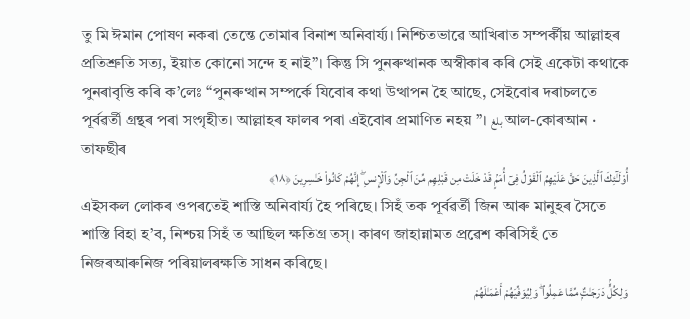তু মি ঈমান পোষণ নকৰা তেন্তে তোমাৰ বিনাশ অনিবাৰ্য্য। নিশ্চিতভাৱে আখিৰাত সম্পৰ্কীয় আল্লাহৰ প্ৰতিশ্ৰুতি সত্য, ইয়াত কোনো সন্দে হ নাই”। কিন্তু সি পুনৰুত্থানক অস্বীকাৰ কৰি সেই একেটা কথাকে পুনৰাবৃত্তি কৰি ক’লেঃ “পুনৰুত্থান সম্পৰ্কে যিবোৰ কথা উত্থাপন হৈ আছে, সেইবোৰ দৰাচলতে পূৰ্বৱৰ্তী গ্ৰন্থৰ পৰা সংগৃহীত। আল্লাহৰ ফালৰ পৰা এইবোৰ প্ৰমাণিত নহয় ”। بلغ আল-কোৰআন · তাফছীৰ
أُو۟لَـٰٓئِكَ ٱلَّذِينَ حَقَّ عَلَيْهِمُ ٱلْقَوْلُ فِىٓ أُمَمٍۢ قَدْ خَلَتْ مِن قَبْلِهِم مِّنَ ٱلْجِنِّ وَٱلْإِنسِ ۖ إِنَّهُمْ كَانُوا۟ خَـٰسِرِينَ ﴿١٨﴾
এইসকল লোকৰ ওপৰতেই শাস্তি অনিবাৰ্য্য হৈ পৰিছে। সিহঁ তক পূৰ্বৱৰ্তী জিন আৰু মানুহৰ সৈতে শাস্তি বিহা হ’ব, নিশ্চয় সিহঁ ত আছিল ক্ষতিগ্ৰ তস্। কাৰণ জাহান্নামত প্ৰৱেশ কৰিসিহঁ তে নিজৰআৰুনিজ পৰিয়ালৰক্ষতি সাধন কৰিছে।
وَلِكُلٍّۢ دَرَجَـٰتٌۭ مِّمَّا عَمِلُوا۟ ۖ وَلِيُوَفِّيَهُمْ أَعْمَـٰلَهُمْ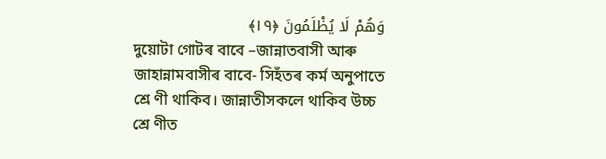وَهُمْ لَا يُظْلَمُونَ ﴿١٩﴾
দুয়োটা গোটৰ বাবে –জান্নাতবাসী আৰু জাহান্নামবাসীৰ বাবে- সিহঁতৰ কৰ্ম অনুপাতে শ্ৰে ণী থাকিব। জান্নাতীসকলে থাকিব উচ্চ শ্ৰে ণীত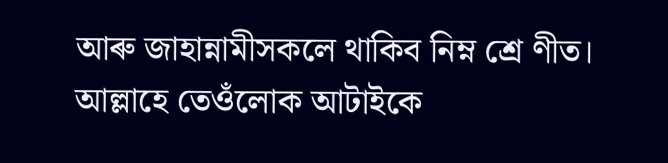আৰু জাহান্নামীসকলে থাকিব নিম্ন শ্ৰে ণীত। আল্লাহে তেওঁলোক আটাইকে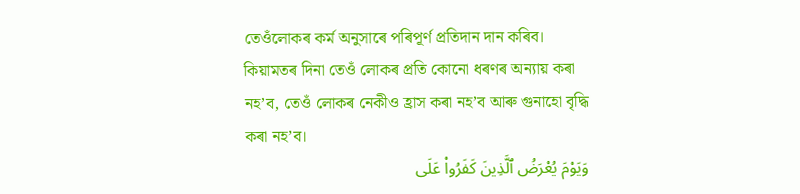তেওঁলোকৰ কৰ্ম অনুসাৰে পৰিপূৰ্ণ প্ৰতিদান দান কৰিব। কিয়ামতৰ দিনা তেওঁ লোকৰ প্ৰতি কোনো ধৰণৰ অন্যায় কৰা নহ’ব, তেওঁ লোকৰ নেকীও হ্ৰাস কৰা নহ’ব আৰু গুনাহো বৃদ্ধি কৰা নহ’ব।
وَيَوْمَ يُعْرَضُ ٱلَّذِينَ كَفَرُوا۟ عَلَى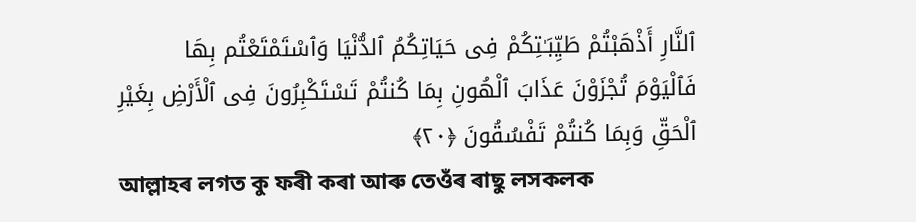ٱلنَّارِ أَذْهَبْتُمْ طَيِّبَـٰتِكُمْ فِى حَيَاتِكُمُ ٱلدُّنْيَا وَٱسْتَمْتَعْتُم بِهَا فَٱلْيَوْمَ تُجْزَوْنَ عَذَابَ ٱلْهُونِ بِمَا كُنتُمْ تَسْتَكْبِرُونَ فِى ٱلْأَرْضِ بِغَيْرِ ٱلْحَقِّ وَبِمَا كُنتُمْ تَفْسُقُونَ ﴿٢٠﴾
আল্লাহৰ লগত কু ফৰী কৰা আৰু তেওঁৰ ৰাছু লসকলক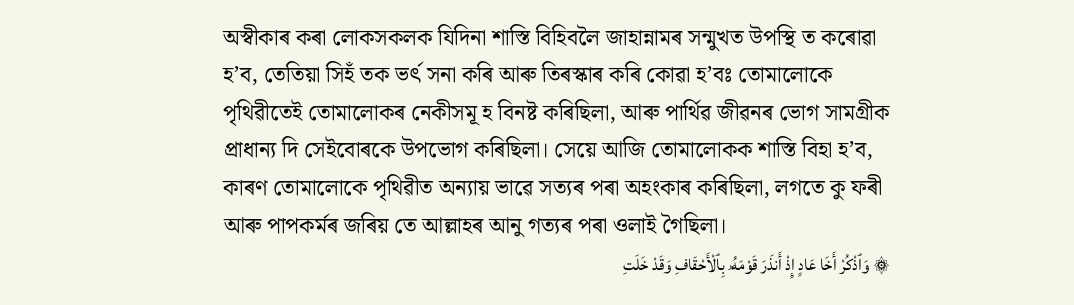অস্বীকাৰ কৰা লোকসকলক যিদিনা শাস্তি বিহিবলৈ জাহান্নামৰ সন্মুখত উপস্থি ত কৰোৱা হ’ব, তেতিয়া সিহঁ তক ভৰ্ৎ সনা কৰি আৰু তিৰস্কাৰ কৰি কোৱা হ’বঃ তোমালোকে পৃথিৱীতেই তোমালোকৰ নেকীসমূ হ বিনষ্ট কৰিছিলা, আৰু পাৰ্থিৱ জীৱনৰ ভোগ সামগ্ৰীক প্ৰাধান্য দি সেইবোৰকে উপভোগ কৰিছিলা। সেয়ে আজি তোমালোকক শাস্তি বিহা হ’ব, কাৰণ তোমালোকে পৃথিৱীত অন্যায় ভাৱে সত্যৰ পৰা অহংকাৰ কৰিছিলা, লগতে কু ফৰী আৰু পাপকৰ্মৰ জৰিয় তে আল্লাহৰ আনু গত্যৰ পৰা ওলাই গৈছিলা।
۞ وَٱذْكُرْ أَخَا عَادٍ إِذْ أَنذَرَ قَوْمَهُۥ بِٱلْأَحْقَافِ وَقَدْ خَلَتِ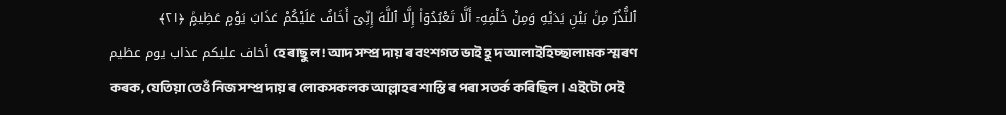ٱلنُّذُرُ مِنۢ بَيْنِ يَدَيْهِ وَمِنْ خَلْفِهِۦٓ أَلَّا تَعْبُدُوٓا۟ إِلَّا ٱللَّهَ إِنِّىٓ أَخَافُ عَلَيْكُمْ عَذَابَ يَوْمٍ عَظِيمٍۢ ﴿٢١﴾
أخاف عليكم عذاب يوم عظيم হে ৰাছু ল! আদ সম্প্ৰ দায় ৰ বংশগত ভাই হূ দ আলাইহিচ্ছালামক স্মৰণ কৰক, যেতিয়া তেওঁ নিজ সম্প্ৰ দায় ৰ লোকসকলক আল্লাহৰ শাস্তি ৰ পৰা সতৰ্ক কৰিছিল। এইটো সেই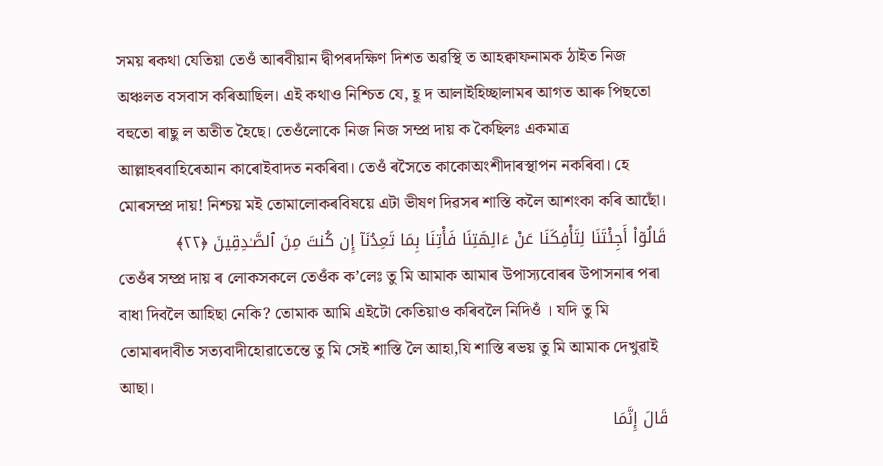সময় ৰকথা যেতিয়া তেওঁ আৰবীয়ান দ্বীপৰদক্ষিণ দিশত অৱস্থি ত আহক্বাফনামক ঠাইত নিজ অঞ্চলত বসবাস কৰিআছিল। এই কথাও নিশ্চিত যে, হূ দ আলাইহিচ্ছালামৰ আগত আৰু পিছতো বহুতো ৰাছু ল অতীত হৈছে। তেওঁলোকে নিজ নিজ সম্প্ৰ দায় ক কৈছিলঃ একমাত্ৰ আল্লাহৰবাহিৰেআন কাৰোইবাদত নকৰিবা। তেওঁ ৰসৈতে কাকোঅংশীদাৰস্থাপন নকৰিবা। হে মোৰসম্প্ৰ দায়! নিশ্চয় মই তোমালোকৰবিষয়ে এটা ভীষণ দিৱসৰ শাস্তি কলৈ আশংকা কৰি আছোঁ।
قَالُوٓا۟ أَجِئْتَنَا لِتَأْفِكَنَا عَنْ ءَالِهَتِنَا فَأْتِنَا بِمَا تَعِدُنَآ إِن كُنتَ مِنَ ٱلصَّـٰدِقِينَ ﴿٢٢﴾
তেওঁৰ সম্প্ৰ দায় ৰ লোকসকলে তেওঁক ক’লেঃ তু মি আমাক আমাৰ উপাস্যবোৰৰ উপাসনাৰ পৰা বাধা দিবলৈ আহিছা নেকি? তোমাক আমি এইটো কেতিয়াও কৰিবলৈ নিদিওঁ । যদি তু মি তোমাৰদাবীত সত্যবাদীহোৱাতেন্তে তু মি সেই শাস্তি লৈ আহা,যি শাস্তি ৰভয় তু মি আমাক দেখুৱাই আছা।
قَالَ إِنَّمَا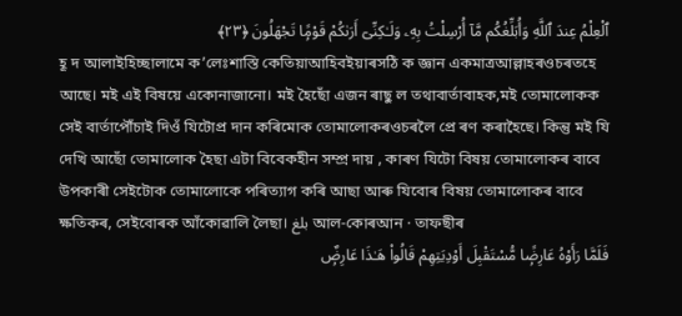ٱلْعِلْمُ عِندَ ٱللَّهِ وَأُبَلِّغُكُم مَّآ أُرْسِلْتُ بِهِۦ وَلَـٰكِنِّىٓ أَرَىٰكُمْ قَوْمًۭا تَجْهَلُونَ ﴿٢٣﴾
হূ দ আলাইহিচ্ছালামে ক’লেঃশাস্তি কেতিয়াআহিবইয়াৰসঠি ক জ্ঞান একমাত্ৰআল্লাহৰওচৰতহে আছে। মই এই বিষয়ে একোনাজানো। মই হৈছোঁ এজন ৰাছু ল তথাবাৰ্তাবাহক,মই তোমালোকক সেই বাৰ্তাপৌঁচাই দিওঁ যিটোপ্ৰ দান কৰিমোক তোমালোকৰওচৰলৈ প্ৰে ৰণ কৰাহৈছে। কিন্তু মই যি দেখি আছোঁ তোমালোক হৈছা এটা বিবেকহীন সম্প্ৰ দায় , কাৰণ যিটো বিষয় তোমালোকৰ বাবে উপকাৰী সেইটোক তোমালোকে পৰিত্যাগ কৰি আছা আৰু যিবোৰ বিষয় তোমালোকৰ বাবে ক্ষতিকৰ, সেইবোৰক আঁকোৱালি লৈছা। بلغ আল-কোৰআন · তাফছীৰ
فَلَمَّا رَأَوْهُ عَارِضًۭا مُّسْتَقْبِلَ أَوْدِيَتِهِمْ قَالُوا۟ هَـٰذَا عَارِضٌۭ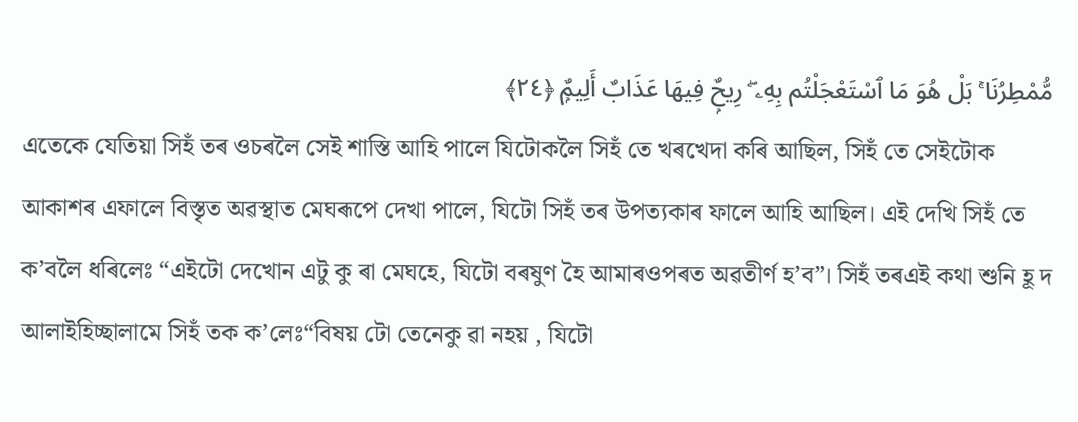مُّمْطِرُنَا ۚ بَلْ هُوَ مَا ٱسْتَعْجَلْتُم بِهِۦ ۖ رِيحٌۭ فِيهَا عَذَابٌ أَلِيمٌۭ ﴿٢٤﴾
এতেকে যেতিয়া সিহঁ তৰ ওচৰলৈ সেই শাস্তি আহি পালে যিটোকলৈ সিহঁ তে খৰখেদা কৰি আছিল, সিহঁ তে সেইটোক আকাশৰ এফালে বিস্তৃত অৱস্থাত মেঘৰূপে দেখা পালে, যিটো সিহঁ তৰ উপত্যকাৰ ফালে আহি আছিল। এই দেখি সিহঁ তে ক’বলৈ ধৰিলেঃ “এইটো দেখোন এটু কু ৰা মেঘহে, যিটো বৰষুণ হৈ আমাৰওপৰত অৱতীৰ্ণ হ’ব”। সিহঁ তৰএই কথা শুনি হূ দ আলাইহিচ্ছালামে সিহঁ তক ক’লেঃ“বিষয় টো তেনেকু ৱা নহয় , যিটো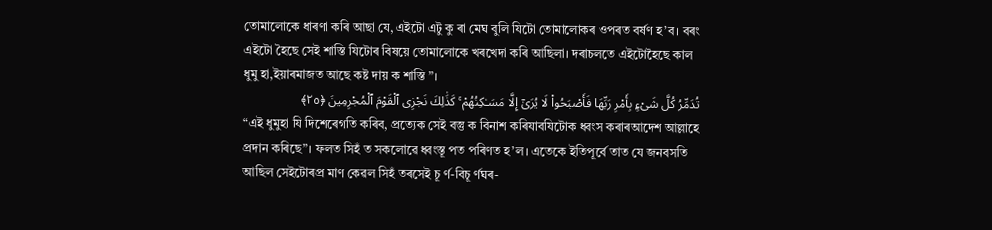তোমালোকে ধাৰণা কৰি আছা যে, এইটো এটু কু ৰা মেঘ বুলি যিটো তোমালোকৰ ওপৰত বৰ্ষণ হ’ব। বৰং এইটো হৈছে সেই শাস্তি যিটোৰ বিষয়ে তোমালোকে খৰখেদা কৰি আছিলা। দৰাচলতে এইটোহৈছে কাল ধুমু হা,ইয়াৰমাজত আছে কষ্ট দায় ক শাস্তি ”।
تُدَمِّرُ كُلَّ شَىْءٍۭ بِأَمْرِ رَبِّهَا فَأَصْبَحُوا۟ لَا يُرَىٰٓ إِلَّا مَسَـٰكِنُهُمْ ۚ كَذَٰلِكَ نَجْزِى ٱلْقَوْمَ ٱلْمُجْرِمِينَ ﴿٢٥﴾
“এই ধুমুহা যি দিশেৰেগতি কৰিব, প্ৰত্যেক সেই বস্তু ক বিনাশ কৰিযাবযিটোক ধ্বংস কৰাৰআদেশ আল্লাহে প্ৰদান কৰিছে”। ফলত সিহঁ ত সকলোৱে ধ্বংস্তূ পত পৰিণত হ’ল। এতেকে ইতিপূৰ্বে তাত যে জনবসতি আছিল সেইটোৰপ্ৰ মাণ কেৱল সিহঁ তৰসেই চূ ৰ্ণ-বিচূ ৰ্ণঘৰ-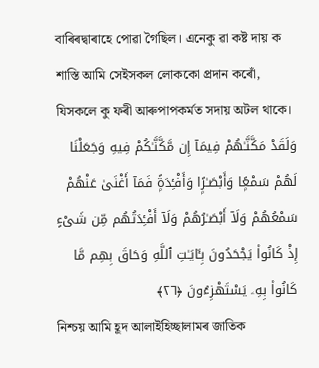বাৰিৰদ্বাৰাহে পোৱা গৈছিল। এনেকু ৱা কষ্ট দায় ক শাস্তি আমি সেইসকল লোককো প্ৰদান কৰোঁ, যিসকলে কু ফৰী আৰুপাপকৰ্মত সদায় অটল থাকে।
وَلَقَدْ مَكَّنَّـٰهُمْ فِيمَآ إِن مَّكَّنَّـٰكُمْ فِيهِ وَجَعَلْنَا لَهُمْ سَمْعًۭا وَأَبْصَـٰرًۭا وَأَفْـِٔدَةًۭ فَمَآ أَغْنَىٰ عَنْهُمْ سَمْعُهُمْ وَلَآ أَبْصَـٰرُهُمْ وَلَآ أَفْـِٔدَتُهُم مِّن شَىْءٍ إِذْ كَانُوا۟ يَجْحَدُونَ بِـَٔايَـٰتِ ٱللَّهِ وَحَاقَ بِهِم مَّا كَانُوا۟ بِهِۦ يَسْتَهْزِءُونَ ﴿٢٦﴾
নিশ্চয় আমি হূদ আলাইহিচ্ছালামৰ জাতিক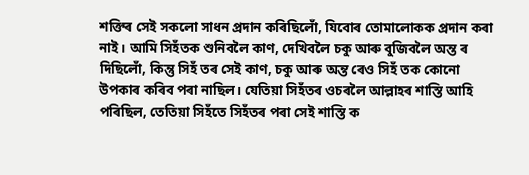শক্তিৰ সেই সকলো সাধন প্ৰদান কৰিছিলোঁ, যিবোৰ তোমালোকক প্ৰদান কৰা নাই। আমি সিহঁতক শুনিবলৈ কাণ, দেখিবলৈ চকু আৰু বুজিবলৈ অন্ত ৰ দিছিলোঁ, কিন্তু সিহঁ তৰ সেই কাণ, চকু আৰু অন্ত ৰেও সিহঁ তক কোনো উপকাৰ কৰিব পৰা নাছিল। যেতিয়া সিহঁতৰ ওচৰলৈ আল্লাহৰ শাস্তি আহি পৰিছিল, তেতিয়া সিহঁতে সিহঁতৰ পৰা সেই শাস্তি ক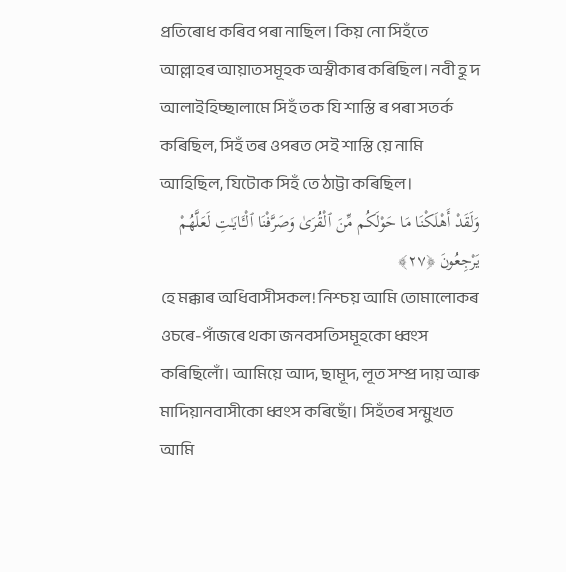প্ৰতিৰোধ কৰিব পৰা নাছিল। কিয় নো সিহঁতে আল্লাহৰ আয়াতসমূহক অস্বীকাৰ কৰিছিল। নবী হূ দ আলাইহিচ্ছালামে সিহঁ তক যি শাস্তি ৰ পৰা সতৰ্ক কৰিছিল, সিহঁ তৰ ওপৰত সেই শাস্তি য়ে নামি আহিছিল, যিটোক সিহঁ তে ঠাট্টা কৰিছিল।
وَلَقَدْ أَهْلَكْنَا مَا حَوْلَكُم مِّنَ ٱلْقُرَىٰ وَصَرَّفْنَا ٱلْـَٔايَـٰتِ لَعَلَّهُمْ يَرْجِعُونَ ﴿٢٧﴾
হে মক্কাৰ অধিবাসীসকল! নিশ্চয় আমি তোমালোকৰ ওচৰে-পাঁজৰে থকা জনবসতিসমূহকো ধ্বংস কৰিছিলোঁ। আমিয়ে আদ, ছামূদ, লূত সম্প্ৰ দায় আৰু মাদিয়ানবাসীকো ধ্বংস কৰিছোঁ। সিহঁতৰ সন্মুখত আমি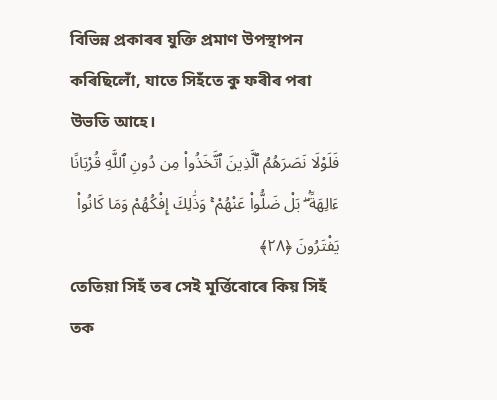বিভিন্ন প্ৰকাৰৰ যুক্তি প্ৰমাণ উপস্থাপন কৰিছিলোঁ, যাতে সিহঁতে কু ফৰীৰ পৰা উভতি আহে।
فَلَوْلَا نَصَرَهُمُ ٱلَّذِينَ ٱتَّخَذُوا۟ مِن دُونِ ٱللَّهِ قُرْبَانًا ءَالِهَةًۢ ۖ بَلْ ضَلُّوا۟ عَنْهُمْ ۚ وَذَٰلِكَ إِفْكُهُمْ وَمَا كَانُوا۟ يَفْتَرُونَ ﴿٢٨﴾
তেতিয়া সিহঁ তৰ সেই মূৰ্ত্তিবোৰে কিয় সিহঁ তক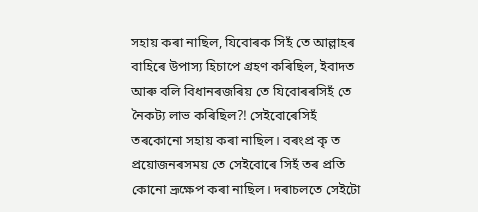সহায় কৰা নাছিল, যিবোৰক সিহঁ তে আল্লাহৰ বাহিৰে উপাস্য হিচাপে গ্ৰহণ কৰিছিল, ইবাদত আৰু বলি বিধানৰজৰিয় তে যিবোৰৰসিহঁ তে নৈকট্য লাভ কৰিছিল?! সেইবোৰেসিহঁ তৰকোনো সহায় কৰা নাছিল। বৰংপ্ৰ কৃ ত প্ৰয়োজনৰসময় তে সেইবোৰে সিহঁ তৰ প্ৰতি কোনো ভ্ৰূক্ষেপ কৰা নাছিল। দৰাচলতে সেইটো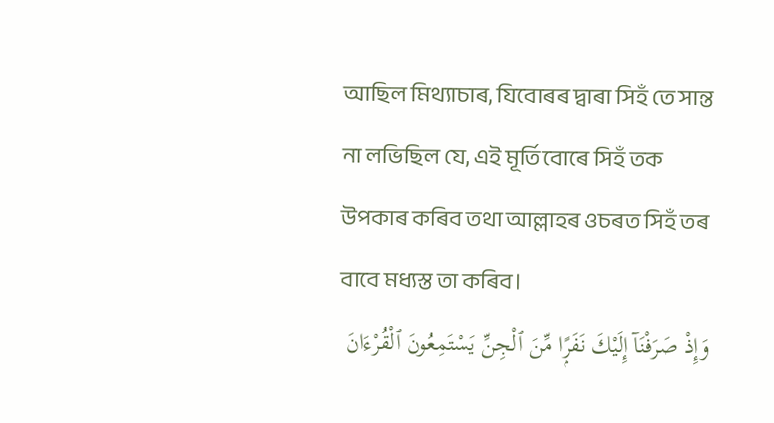আছিল মিথ্যাচাৰ, যিবোৰৰ দ্বাৰা সিহঁ তে সান্ত না লভিছিল যে, এই মূৰ্তিবোৰে সিহঁ তক উপকাৰ কৰিব তথা আল্লাহৰ ওচৰত সিহঁ তৰ বাবে মধ্যস্ত তা কৰিব।
وَإِذْ صَرَفْنَآ إِلَيْكَ نَفَرًۭا مِّنَ ٱلْجِنِّ يَسْتَمِعُونَ ٱلْقُرْءَانَ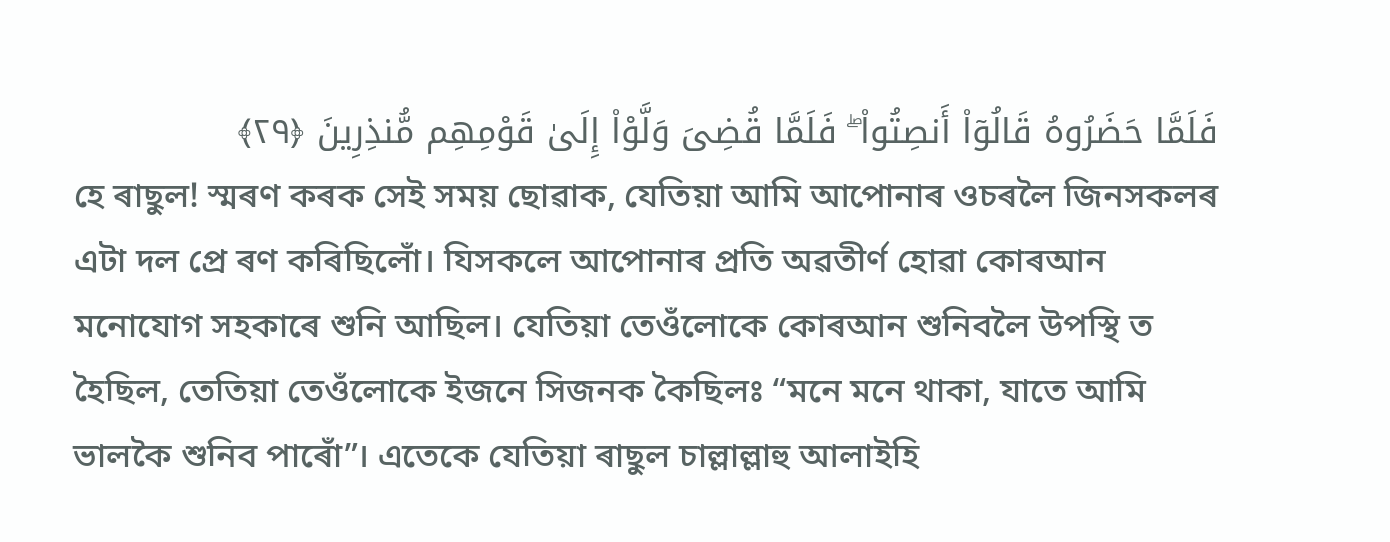فَلَمَّا حَضَرُوهُ قَالُوٓا۟ أَنصِتُوا۟ ۖ فَلَمَّا قُضِىَ وَلَّوْا۟ إِلَىٰ قَوْمِهِم مُّنذِرِينَ ﴿٢٩﴾
হে ৰাছুল! স্মৰণ কৰক সেই সময় ছোৱাক, যেতিয়া আমি আপোনাৰ ওচৰলৈ জিনসকলৰ এটা দল প্ৰে ৰণ কৰিছিলোঁ। যিসকলে আপোনাৰ প্ৰতি অৱতীৰ্ণ হোৱা কোৰআন মনোযোগ সহকাৰে শুনি আছিল। যেতিয়া তেওঁলোকে কোৰআন শুনিবলৈ উপস্থি ত হৈছিল, তেতিয়া তেওঁলোকে ইজনে সিজনক কৈছিলঃ “মনে মনে থাকা, যাতে আমি ভালকৈ শুনিব পাৰোঁ”। এতেকে যেতিয়া ৰাছুল চাল্লাল্লাহু আলাইহি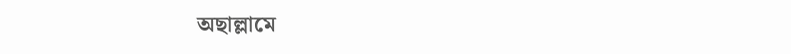অছাল্লামে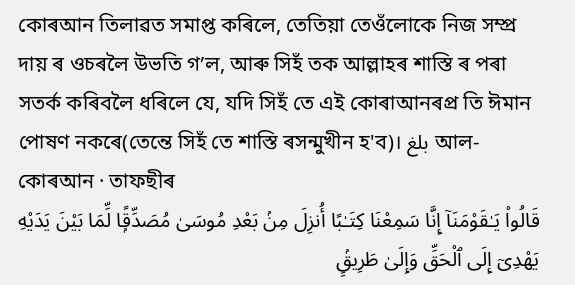কোৰআন তিলাৱত সমাপ্ত কৰিলে, তেতিয়া তেওঁলোকে নিজ সম্প্ৰ দায় ৰ ওচৰলৈ উভতি গ’ল, আৰু সিহঁ তক আল্লাহৰ শাস্তি ৰ পৰা সতৰ্ক কৰিবলৈ ধৰিলে যে, যদি সিহঁ তে এই কোৰাআনৰপ্ৰ তি ঈমান পোষণ নকৰে(তেন্তে সিহঁ তে শাস্তি ৰসন্মুখীন হ'ব)। بلغ আল-কোৰআন · তাফছীৰ
قَالُوا۟ يَـٰقَوْمَنَآ إِنَّا سَمِعْنَا كِتَـٰبًا أُنزِلَ مِنۢ بَعْدِ مُوسَىٰ مُصَدِّقًۭا لِّمَا بَيْنَ يَدَيْهِ يَهْدِىٓ إِلَى ٱلْحَقِّ وَإِلَىٰ طَرِيقٍۢ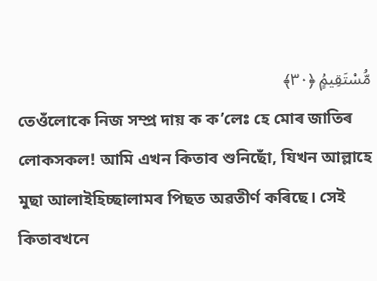مُّسْتَقِيمٍۢ ﴿٣٠﴾
তেওঁলোকে নিজ সম্প্ৰ দায় ক ক’লেঃ হে মোৰ জাতিৰ লোকসকল! আমি এখন কিতাব শুনিছোঁ, যিখন আল্লাহে মুছা আলাইহিচ্ছালামৰ পিছত অৱতীৰ্ণ কৰিছে। সেই কিতাবখনে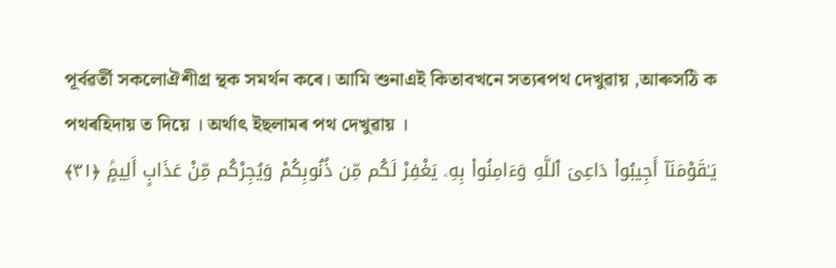পূৰ্বৱৰ্তী সকলোঐশীগ্ৰ ন্থক সমৰ্থন কৰে। আমি শুনাএই কিতাবখনে সত্যৰপথ দেখুৱায় ,আৰুসঠি ক পথৰহিদায় ত দিয়ে । অৰ্থাৎ ইছলামৰ পথ দেখুৱায় ।
يَـٰقَوْمَنَآ أَجِيبُوا۟ دَاعِىَ ٱللَّهِ وَءَامِنُوا۟ بِهِۦ يَغْفِرْ لَكُم مِّن ذُنُوبِكُمْ وَيُجِرْكُم مِّنْ عَذَابٍ أَلِيمٍۢ ﴿٣١﴾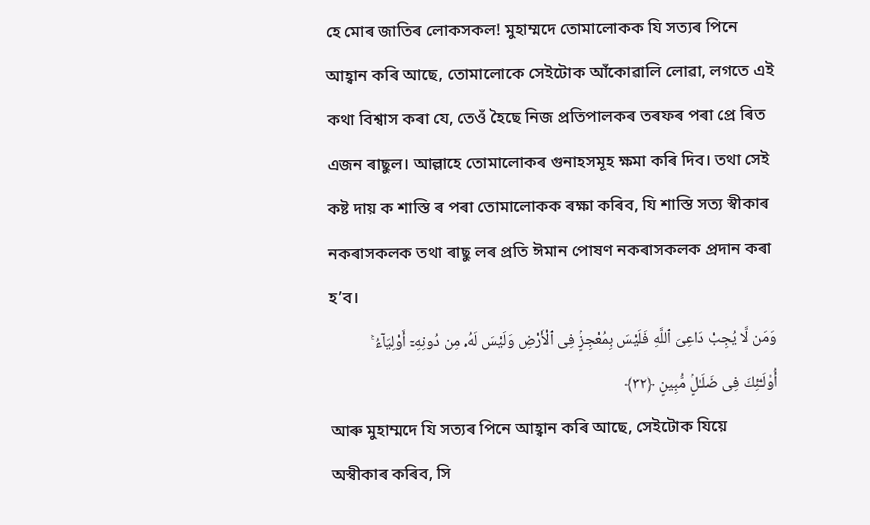হে মোৰ জাতিৰ লোকসকল! মুহাম্মদে তোমালোকক যি সত্যৰ পিনে আহ্বান কৰি আছে, তোমালোকে সেইটোক আঁকোৱালি লোৱা, লগতে এই কথা বিশ্বাস কৰা যে, তেওঁ হৈছে নিজ প্ৰতিপালকৰ তৰফৰ পৰা প্ৰে ৰিত এজন ৰাছুল। আল্লাহে তোমালোকৰ গুনাহসমূহ ক্ষমা কৰি দিব। তথা সেই কষ্ট দায় ক শাস্তি ৰ পৰা তোমালোকক ৰক্ষা কৰিব, যি শাস্তি সত্য স্বীকাৰ নকৰাসকলক তথা ৰাছু লৰ প্ৰতি ঈমান পোষণ নকৰাসকলক প্ৰদান কৰা হ’ব।
وَمَن لَّا يُجِبْ دَاعِىَ ٱللَّهِ فَلَيْسَ بِمُعْجِزٍۢ فِى ٱلْأَرْضِ وَلَيْسَ لَهُۥ مِن دُونِهِۦٓ أَوْلِيَآءُ ۚ أُو۟لَـٰٓئِكَ فِى ضَلَـٰلٍۢ مُّبِينٍ ﴿٣٢﴾
আৰু মুহাম্মদে যি সত্যৰ পিনে আহ্বান কৰি আছে, সেইটোক যিয়ে অস্বীকাৰ কৰিব, সি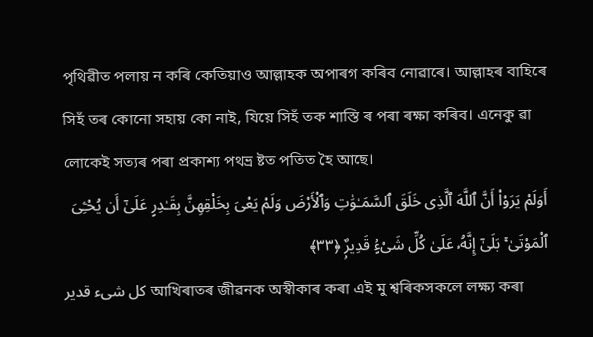পৃথিৱীত পলায় ন কৰি কেতিয়াও আল্লাহক অপাৰগ কৰিব নোৱাৰে। আল্লাহৰ বাহিৰে সিহঁ তৰ কোনো সহায় কো নাই, যিয়ে সিহঁ তক শাস্তি ৰ পৰা ৰক্ষা কৰিব। এনেকু ৱা লোকেই সত্যৰ পৰা প্ৰকাশ্য পথভ্ৰ ষ্টত পতিত হৈ আছে।
أَوَلَمْ يَرَوْا۟ أَنَّ ٱللَّهَ ٱلَّذِى خَلَقَ ٱلسَّمَـٰوَٰتِ وَٱلْأَرْضَ وَلَمْ يَعْىَ بِخَلْقِهِنَّ بِقَـٰدِرٍ عَلَىٰٓ أَن يُحْـِۧىَ ٱلْمَوْتَىٰ ۚ بَلَىٰٓ إِنَّهُۥ عَلَىٰ كُلِّ شَىْءٍۢ قَدِيرٌۭ ﴿٣٣﴾
كل شىء قدير আখিৰাতৰ জীৱনক অস্বীকাৰ কৰা এই মু শ্বৰিকসকলে লক্ষ্য কৰা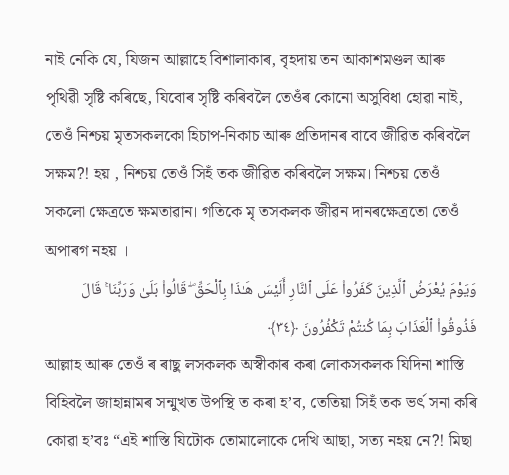নাই নেকি যে, যিজন আল্লাহে বিশালাকাৰ, বৃহদায় তন আকাশমণ্ডল আৰু পৃথিৱী সৃষ্টি কৰিছে, যিবোৰ সৃষ্টি কৰিবলৈ তেওঁৰ কোনো অসুবিধা হোৱা নাই, তেওঁ নিশ্চয় মৃতসকলকো হিচাপ-নিকাচ আৰু প্ৰতিদানৰ বাবে জীৱিত কৰিবলৈ সক্ষম?! হয় , নিশ্চয় তেওঁ সিহঁ তক জীৱিত কৰিবলৈ সক্ষম। নিশ্চয় তেওঁ সকলো ক্ষেত্ৰতে ক্ষমতাৱান। গতিকে মৃ তসকলক জীৱন দানৰক্ষেত্ৰতো তেওঁ অপাৰগ নহয় ।
وَيَوْمَ يُعْرَضُ ٱلَّذِينَ كَفَرُوا۟ عَلَى ٱلنَّارِ أَلَيْسَ هَـٰذَا بِٱلْحَقِّ ۖ قَالُوا۟ بَلَىٰ وَرَبِّنَا ۚ قَالَ فَذُوقُوا۟ ٱلْعَذَابَ بِمَا كُنتُمْ تَكْفُرُونَ ﴿٣٤﴾
আল্লাহ আৰু তেওঁ ৰ ৰাছু লসকলক অস্বীকাৰ কৰা লোকসকলক যিদিনা শাস্তি বিহিবলৈ জাহান্নামৰ সন্মুখত উপস্থি ত কৰা হ’ব, তেতিয়া সিহঁ তক ভৰ্ৎ সনা কৰি কোৱা হ’বঃ “এই শাস্তি যিটোক তোমালোকে দেখি আছা, সত্য নহয় নে?! মিছা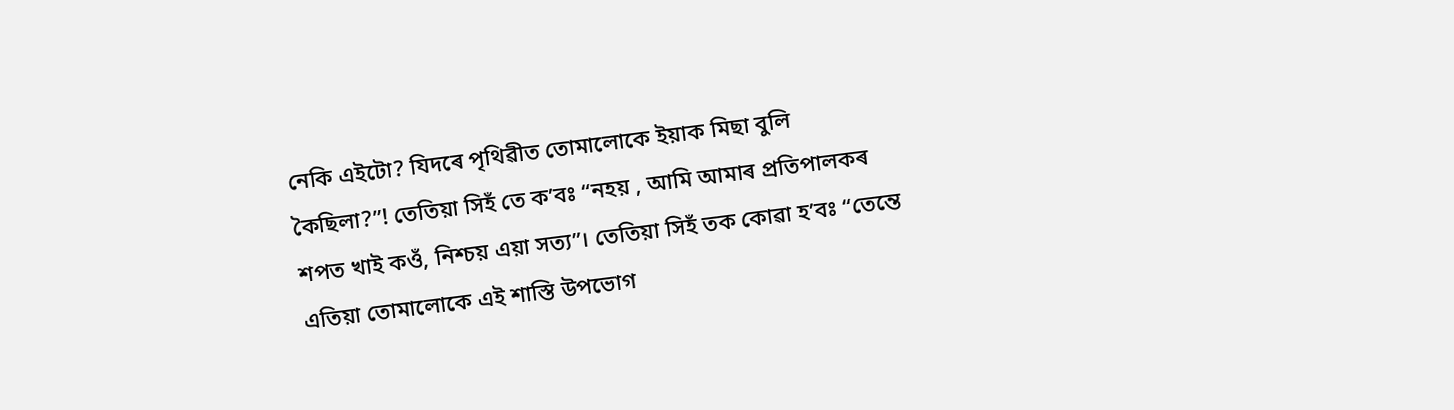নেকি এইটো? যিদৰে পৃথিৱীত তোমালোকে ইয়াক মিছা বুলি কৈছিলা?”! তেতিয়া সিহঁ তে ক’বঃ “নহয় , আমি আমাৰ প্ৰতিপালকৰ শপত খাই কওঁ, নিশ্চয় এয়া সত্য”। তেতিয়া সিহঁ তক কোৱা হ’বঃ “তেন্তে এতিয়া তোমালোকে এই শাস্তি উপভোগ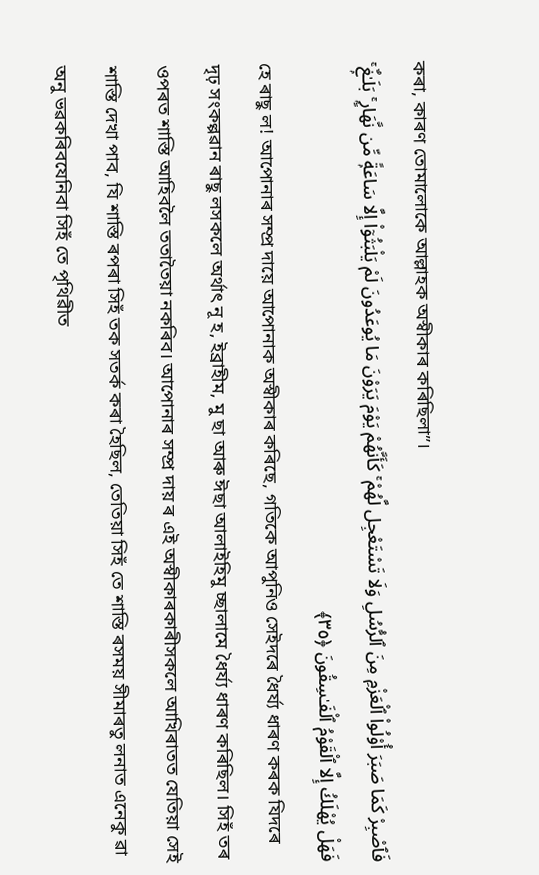কৰা, কাৰণ তোমালোকে আল্লাহক অস্বীকাৰ কৰিছিলা”।
فَٱصْبِرْ كَمَا صَبَرَ أُو۟لُوا۟ ٱلْعَزْمِ مِنَ ٱلرُّسُلِ وَلَا تَسْتَعْجِل لَّهُمْ ۚ كَأَنَّهُمْ يَوْمَ يَرَوْنَ مَا يُوعَدُونَ لَمْ يَلْبَثُوٓا۟ إِلَّا سَاعَةًۭ مِّن نَّهَارٍۭ ۚ بَلَـٰغٌۭ ۚ فَهَلْ يُهْلَكُ إِلَّا ٱلْقَوْمُ ٱلْفَـٰسِقُونَ ﴿٣٥﴾
হে ৰাছু ল! আপোনাৰ সম্প্ৰ দায়ে আপোনাক অস্বীকাৰ কৰিছে, গতিকে আপুনিও সেইদৰে ধৈৰ্য্য ধাৰণ কৰক যিদৰে দৃঢ় সংকল্পৱান ৰাছু লসকলে অৰ্থাৎ নূ হ, ইব্ৰাহীম, মু ছা আৰু ঈছা আলাইহিমু চ্ছালামে ধৈৰ্য্য ধাৰণ কৰিছিল। সিহঁ তৰ ওপৰত শাস্তি আহিবলৈ ততাতৈয়া নকৰিব। আপোনাৰ সম্প্ৰ দায় ৰ এই অস্বীকাৰকাৰীসকলে আখিৰাতত যেতিয়া সেই শাস্তি দেখা পাব, যি শাস্তি ৰপৰা সিহঁ তক সতৰ্ক কৰা হৈছিল, তেতিয়া সিহঁ তে শাস্তি ৰসময় সীমাৰতু লনাত এনেকু ৱা অনু ভৱকৰিবযেনিবা সিহঁ তে পৃথিৱীত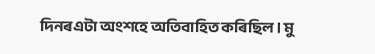দিনৰএটা অংশহে অতিবাহিত কৰিছিল। মু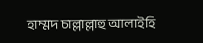হাম্মদ চাল্লাল্লাহু আলাইহি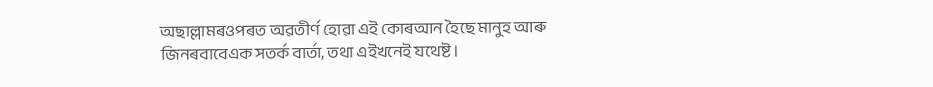অছাল্লামৰওপৰত অৱতীৰ্ণ হোৱা এই কোৰআন হৈছে মানুহ আৰু জিনৰবাবেএক সতৰ্ক বাৰ্তা, তথা এইখনেই যথেষ্ট ।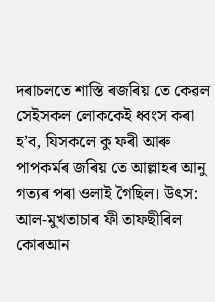দৰাচলতে শাস্তি ৰজৰিয় তে কেৱল সেইসকল লোককেই ধ্বংস কৰা হ’ব, যিসকলে কু ফৰী আৰু পাপকৰ্মৰ জৰিয় তে আল্লাহৰ আনু গত্যৰ পৰা ওলাই গৈছিল। উৎস: আল-মুখতাচাৰ ফী তাফছীৰিল কোৰআন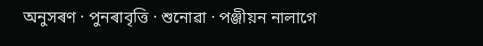অনুসৰণ · পুনৰাবৃত্তি · শুনোৱা · পঞ্জীয়ন নালাগে